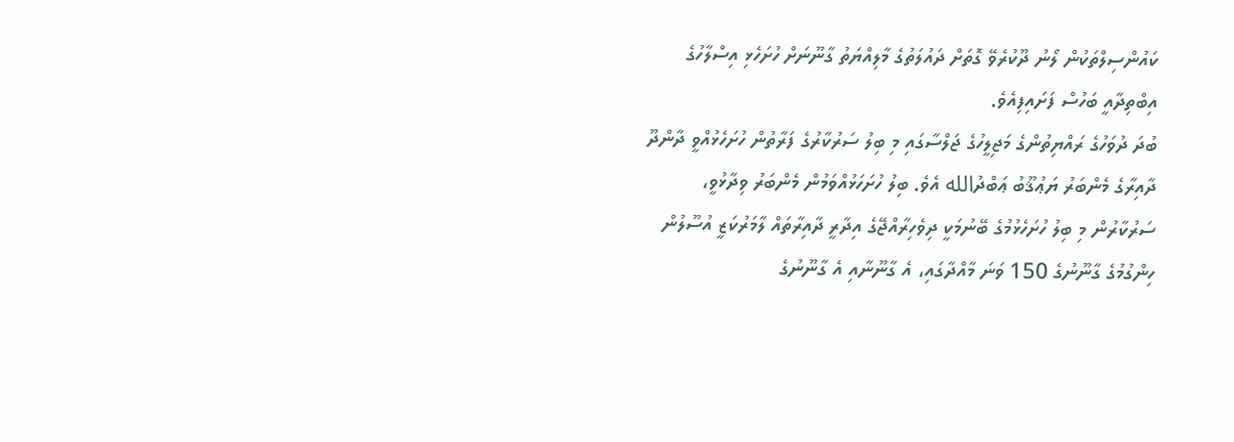ކައުންސިލްތަކުން ލޯނު ދޫކުރެވޭ ގޮތަށް ދައުލަތުގެ މާލިއްޔަތު ގާނޫނަށް ހުށަހެޅި އިސްލާހުގެ އިބްތިދާއީ ބަހުސް ފަށައިފިއެވެ.
ބުދަ ދުވަހުގެ ރައްޔިތުންގެ މަޖިލީހުގެ ޖަލްސާގައި މި ބިލު ސަރުކާރުގެ ފަރާތުން ހުށަހެޅުއްވީ ދާންދޫ ދާއިރާގެ މެންބަރު ޔަޢުޤޫބު ޢަބްދުالله އެވެ. ބިލު ހުށަހަޅުއްވަމުން މެންބަރު ވިދާޅުވީ، ސަރުކާރުން މި ބިލު ހުށަހެޅުމުގެ ބޭނުމަކީ ދިވެހިރާއްޖޭގެ އިދާރީ ދާއިރާތައް ލާމަރުކަޒީ އުސޫލުން ހިންގުމުގެ ގާނޫނުގެ 150 ވަނަ މާއްދާގައި، އެ ގާނޫނާއި އެ ގާނޫނުގެ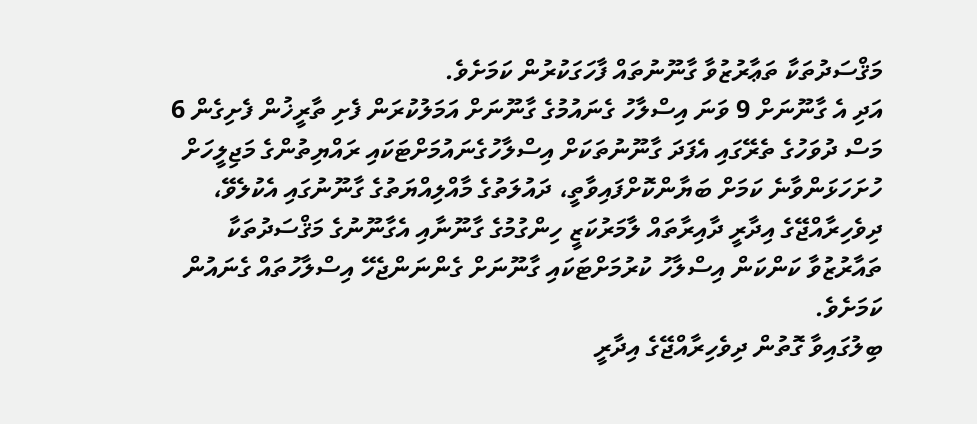މަޤްސަދުތަކާ ތަޢާރުޒުވާ ގާނޫނުތައް ފާހަގަކުރުން ކަމަށެވެ.
އަދި އެ ގާނޫނަށް 9 ވަނަ އިސްލާހު ގެނައުމުގެ ގާނޫނަށް އަމަލުކުރަން ފެށި ތާރީޚުން ފެށިގެން 6 މަސް ދުވަހުގެ ތެރޭގައި އެފަދަ ގާނޫނުތަކަށް އިސްލާހުގެނައުމަށްޓަކައި ރައްޔިތުންގެ މަޖިލީހަށް ހުށަހަޅަންވާނެ ކަމަށް ބަޔާންކޮށްފައިވާތީ، ދައުލަތުގެ މާއްލިއްޔަތުގެ ގާނޫނުގައި އެކުލެވޭ، ދިވެހިރާއްޖޭގެ އިދާރީ ދާއިރާތައް ލާމަރުކަޒީ ހިންގުމުގެ ގާނޫނާއި އެގާނޫނުގެ މަޤްސަދުތަކާ ތައާރުޒުވާ ކަންކަން އިސްލާހު ކުރުމަށްޓަކައި ގާނޫނަށް ގެންނަންޖެހޭ އިސްލާހުތައް ގެނައުން ކަމަށެވެ.
ބިލުގައިވާ ގޮތުން ދިވެހިރާއްޖޭގެ އިދާރީ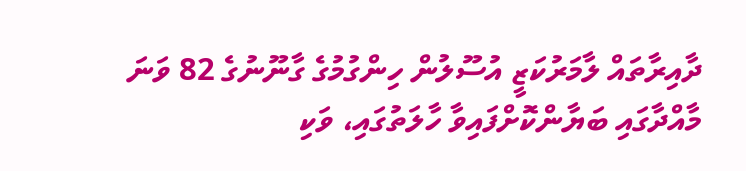ދާއިރާތައް ލާމަރުކަޒީ އުސޫލުން ހިންގުމުގެ ގާނޫނުގެ 82 ވަނަ މާއްދާގައި ބަޔާންކޮށްފައިވާ ހާލަތުގައި، ވަކި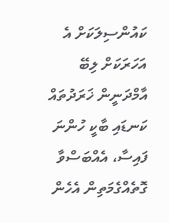ކައުންސިލަކަށް އެ އަހަރަކަށް ލިބޭ އާމްދަނީން ޚަރަދުތައް ކަނޑައި ބާކީ ހުންނަ ފައިސާ، އެއްބަސްވާ ގޮތެއްގެމަތިން އެހެން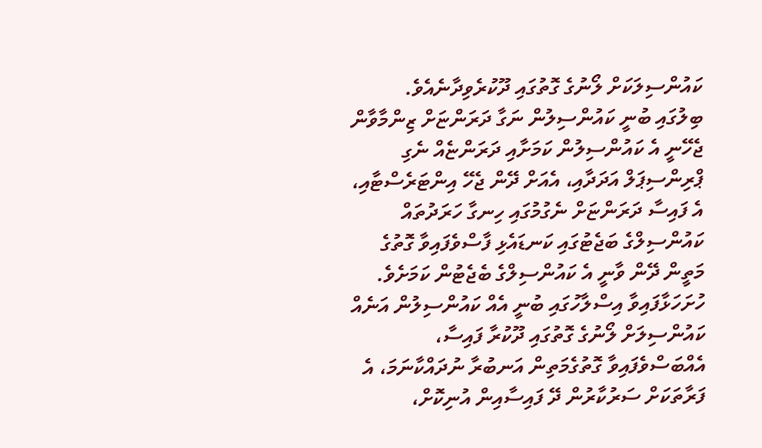ކައުންސިލަކަށް ލޯނުގެ ގޮތުގައި ދޫކުރެވިދާނެއެވެ.
ބިލުގައި ބުނީ ކައުންސިލުން ނަގާ ދަރަންޏަށް ޒިންމާވާން ޖެހޭނީ އެ ކައުންސިލުން ކަމަށާއި ދަރަންޏެއް ނެގި ޕްރިންސިޕަލް އަދަދާއި، އެއަށް ދޭން ޖެހޭ އިންޓަރެސްޓާއި، އެ ފައިސާ ދަރަންޏަށް ނެގުމުގައި ހިނގާ ހަރަދުތައް ކައުންސިލްގެ ބަޖެޓުގައި ކަނޑައެޅި ފާސްވެފައިވާ ގޮތުގެ މަތީން ދޭން ވާނީ އެ ކައުންސިލްގެ ބެޖެޓުން ކަމަށެވެ.
ހުށަހަޅާފައިވާ އިސްލާހުގައި ބުނީ އެއް ކައުންސިލުން އަނެއް ކައުންސިލަށް ލޯނުގެ ގޮތުގައި ދޫކުރާ ފައިސާ، އެއްބަސްވެފައިވާ ގޮތުގެމަތިން އަނބުރާ ނުދައްކާނަމަ، އެ ފަރާތަކަށް ސަރުކާރުން ދޭ ފައިސާއިން އުނިކޮށް،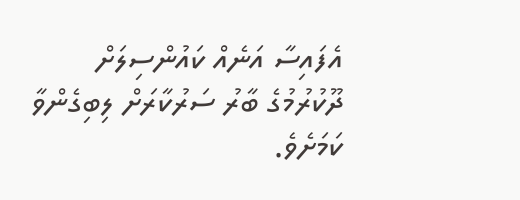އެފައިސާ އަނެއް ކައުންސިލަށް ދޫކުރުމުގެ ބާރު ސަރުކާރަށް ލިބިގެންވާ ކަމަށެވެ.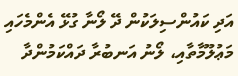އަދި ކައުންސިލަކުން ދޭ ލޯނާ ގުޅޭ އެންމެހައި މަޢުލޫމާތާއި، ލޯނު އަނބުރާ ދައްކަމުންދާ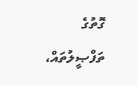ގޮތުގެ ތަފްޞީލުތައް،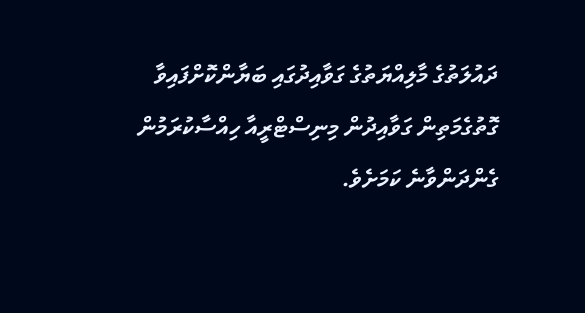ދައުލަތުގެ މާލިއްޔަތުގެ ގަވާއިދުގައި ބަޔާންކޮށްފައިވާ ގޮތުގެމަތިން ގަވާއިދުން މިނިސްޓްރީއާ ހިއްސާކުރަމުން ގެންދަންވާނެ ކަމަށެވެ.